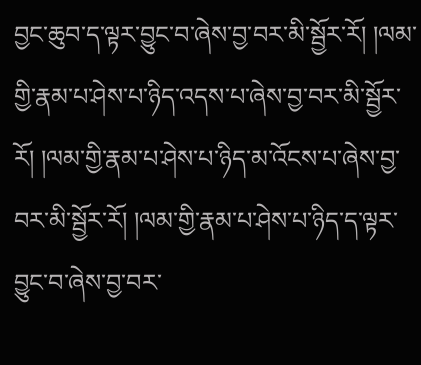བྱང་ཆུབ་ད་ལྟར་བྱུང་བ་ཞེས་བྱ་བར་མི་སྦྱོར་རོ། །ལམ་གྱི་རྣམ་པ་ཤེས་པ་ཉིད་འདས་པ་ཞེས་བྱ་བར་མི་སྦྱོར་རོ། །ལམ་གྱི་རྣམ་པ་ཤེས་པ་ཉིད་མ་འོངས་པ་ཞེས་བྱ་བར་མི་སྦྱོར་རོ། །ལམ་གྱི་རྣམ་པ་ཤེས་པ་ཉིད་ད་ལྟར་བྱུང་བ་ཞེས་བྱ་བར་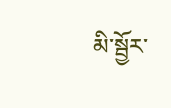མི་སྦྱོར་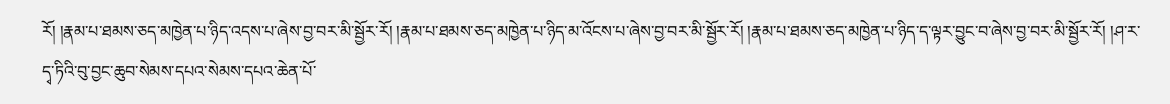རོ། །རྣམ་པ་ཐམས་ཅད་མཁྱེན་པ་ཉིད་འདས་པ་ཞེས་བྱ་བར་མི་སྦྱོར་རོ། །རྣམ་པ་ཐམས་ཅད་མཁྱེན་པ་ཉིད་མ་འོངས་པ་ཞེས་བྱ་བར་མི་སྦྱོར་རོ། །རྣམ་པ་ཐམས་ཅད་མཁྱེན་པ་ཉིད་ད་ལྟར་བྱུང་བ་ཞེས་བྱ་བར་མི་སྦྱོར་རོ། །ཤ་ར་དྭ་ཏིའི་བུ་བྱང་ཆུབ་སེམས་དཔའ་སེམས་དཔའ་ཆེན་པོ་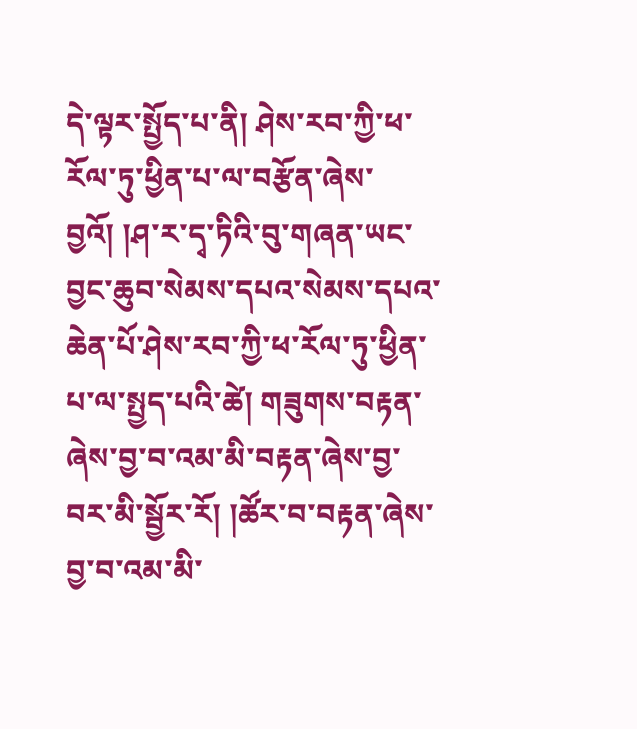དེ་ལྟར་སྤྱོད་པ་ནི། ཤེས་རབ་ཀྱི་ཕ་རོལ་ཏུ་ཕྱིན་པ་ལ་བརྩོན་ཞེས་བྱའོ། །ཤ་ར་དྭ་ཏིའི་བུ་གཞན་ཡང་བྱང་ཆུབ་སེམས་དཔའ་སེམས་དཔའ་ཆེན་པོ་ཤེས་རབ་ཀྱི་ཕ་རོལ་ཏུ་ཕྱིན་པ་ལ་སྤྱད་པའི་ཚེ། གཟུགས་བརྟན་ཞེས་བྱ་བ་འམ་མི་བརྟན་ཞེས་བྱ་བར་མི་སྦྱོར་རོ། །ཚོར་བ་བརྟན་ཞེས་བྱ་བ་འམ་མི་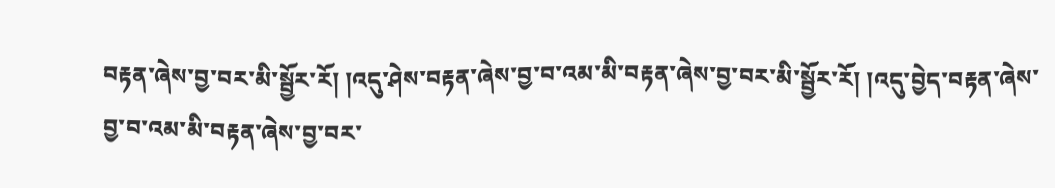བརྟན་ཞེས་བྱ་བར་མི་སྦྱོར་རོ། །འདུ་ཤེས་བརྟན་ཞེས་བྱ་བ་འམ་མི་བརྟན་ཞེས་བྱ་བར་མི་སྦྱོར་རོ། །འདུ་བྱེད་བརྟན་ཞེས་བྱ་བ་འམ་མི་བརྟན་ཞེས་བྱ་བར་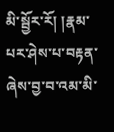མི་སྦྱོར་རོ། །རྣམ་པར་ཤེས་པ་བརྟན་ཞེས་བྱ་བ་འམ་མི་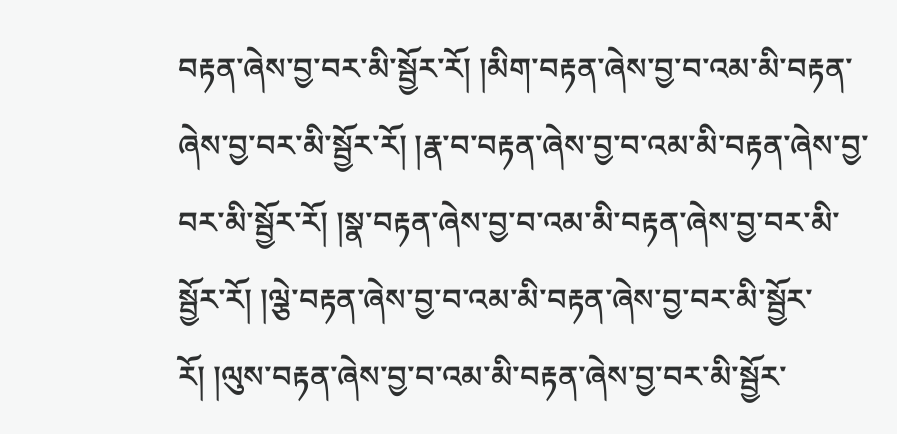བརྟན་ཞེས་བྱ་བར་མི་སྦྱོར་རོ། །མིག་བརྟན་ཞེས་བྱ་བ་འམ་མི་བརྟན་ཞེས་བྱ་བར་མི་སྦྱོར་རོ། །རྣ་བ་བརྟན་ཞེས་བྱ་བ་འམ་མི་བརྟན་ཞེས་བྱ་བར་མི་སྦྱོར་རོ། །སྣ་བརྟན་ཞེས་བྱ་བ་འམ་མི་བརྟན་ཞེས་བྱ་བར་མི་སྦྱོར་རོ། །ལྕེ་བརྟན་ཞེས་བྱ་བ་འམ་མི་བརྟན་ཞེས་བྱ་བར་མི་སྦྱོར་རོ། །ལུས་བརྟན་ཞེས་བྱ་བ་འམ་མི་བརྟན་ཞེས་བྱ་བར་མི་སྦྱོར་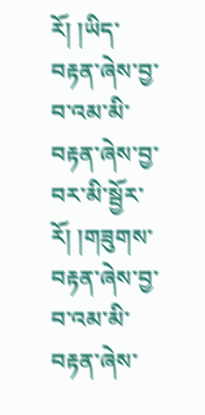རོ། །ཡིད་བརྟན་ཞེས་བྱ་བ་འམ་མི་བརྟན་ཞེས་བྱ་བར་མི་སྦྱོར་རོ། །གཟུགས་བརྟན་ཞེས་བྱ་བ་འམ་མི་བརྟན་ཞེས་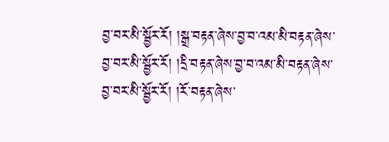བྱ་བར་མི་སྦྱོར་རོ། །སྒྲ་བརྟན་ཞེས་བྱ་བ་འམ་མི་བརྟན་ཞེས་བྱ་བར་མི་སྦྱོར་རོ། །དྲི་བརྟན་ཞེས་བྱ་བ་འམ་མི་བརྟན་ཞེས་བྱ་བར་མི་སྦྱོར་རོ། །རོ་བརྟན་ཞེས་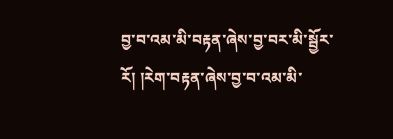བྱ་བ་འམ་མི་བརྟན་ཞེས་བྱ་བར་མི་སྦྱོར་རོ། །རེག་བརྟན་ཞེས་བྱ་བ་འམ་མི་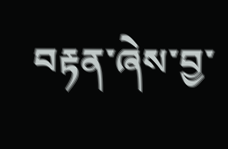བརྟན་ཞེས་བྱ་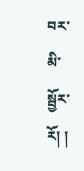བར་མི་སྦྱོར་རོ། །